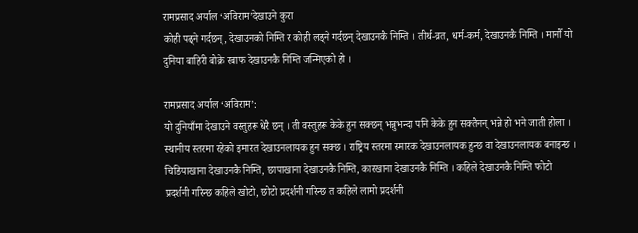रामप्रसाद अर्याल ‘अविराम’देखाउने कुरा
कोही पढ्ने गर्दछन्, देखाउनको निम्ति र कोही लड्ने गर्दछन् देखाउनकै निम्ति । तीर्थ-व्रत, धर्म-कर्म, देखाउनकै निम्ति । मानौँ यो दुनिया बाहिरी बोक्रे रबाफ देखाउनकै निम्ति जन्मिएको हो ।

रामप्रसाद अर्याल ‘अविराम’:
यो दुनियाँमा देखाउने वस्तुहरू धेरै छन् । ती वस्तुहरू केके हुन सक्छन् भन्नुभन्दा पनि केके हुन सक्तैनन् भन्ने हो भने जाती होला । स्थानीय स्तरमा रहेको इमारत देखाउनलायक हुन सक्छ । राष्ट्रिय स्तरमा स्मारक देखाउनलायक हुन्छ वा देखाउनलायक बनाइन्छ । चिडियाखाना देखाउनकै निम्ति, छापाखाना देखाउनकै निम्ति, कारखाना देखाउनकै निम्ति । कहिले देखाउनकै निम्ति फोटो प्रदर्शनी गरिन्छ कहिले खोटो, छोटो प्रदर्शनी गरिन्छ त कहिले लामो प्रदर्शनी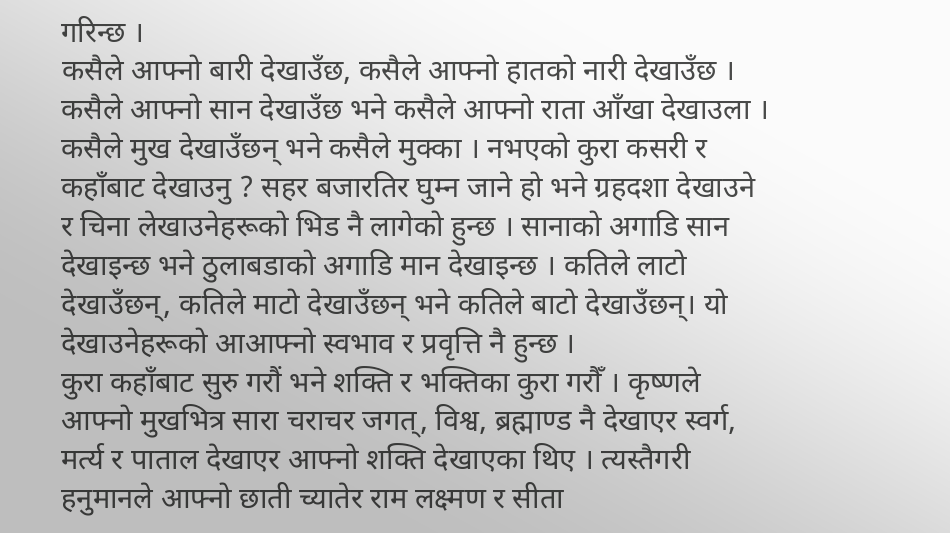गरिन्छ ।
कसैले आफ्नो बारी देखाउँछ, कसैले आफ्नो हातको नारी देखाउँछ । कसैले आफ्नो सान देखाउँछ भने कसैले आफ्नो राता आँखा देखाउला । कसैले मुख देखाउँछन् भने कसैले मुक्का । नभएको कुरा कसरी र कहाँबाट देखाउनु ? सहर बजारतिर घुम्न जाने हो भने ग्रहदशा देखाउने र चिना लेखाउनेहरूको भिड नै लागेको हुन्छ । सानाको अगाडि सान देखाइन्छ भने ठुलाबडाको अगाडि मान देखाइन्छ । कतिले लाटो देखाउँछन्, कतिले माटो देखाउँछन् भने कतिले बाटो देखाउँछन्। यो देखाउनेहरूको आआफ्नो स्वभाव र प्रवृत्ति नै हुन्छ ।
कुरा कहाँबाट सुरु गरौं भने शक्ति र भक्तिका कुरा गरौँ । कृष्णले आफ्नो मुखभित्र सारा चराचर जगत्, विश्व, ब्रह्माण्ड नै देखाएर स्वर्ग, मर्त्य र पाताल देखाएर आफ्नो शक्ति देखाएका थिए । त्यस्तैगरी हनुमानले आफ्नो छाती च्यातेर राम लक्ष्मण र सीता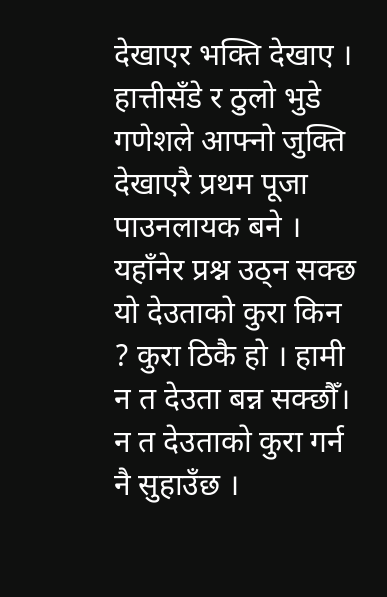देखाएर भक्ति देखाए । हात्तीसँडे र ठुलो भुडे गणेशले आफ्नो जुक्ति देखाएरै प्रथम पूजा पाउनलायक बने ।
यहाँनेर प्रश्न उठ्न सक्छ यो देउताको कुरा किन ? कुरा ठिकै हो । हामी न त देउता बन्न सक्छौँ। न त देउताको कुरा गर्न नै सुहाउँछ ।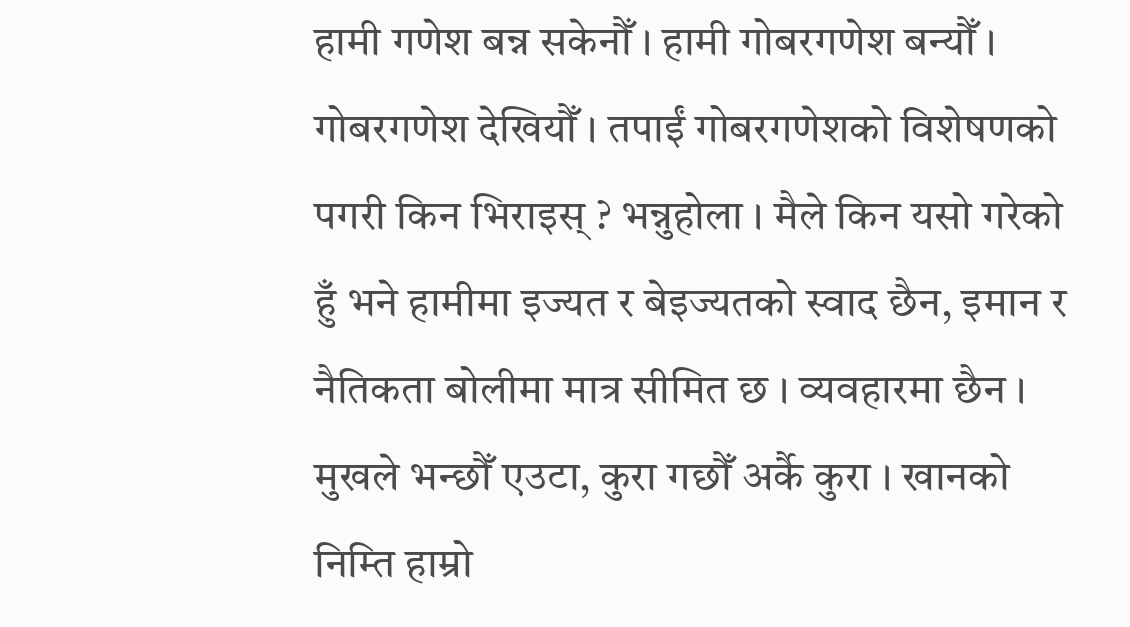हामी गणेश बन्न सकेनौँ । हामी गोबरगणेश बन्यौँ । गोबरगणेश देखियौँ । तपाईं गोबरगणेशको विशेषणको पगरी किन भिराइस् ? भन्नुहोला । मैले किन यसो गरेको हुँ भने हामीमा इज्यत र बेइज्यतको स्वाद छैन, इमान र नैतिकता बोलीमा मात्र सीमित छ । व्यवहारमा छैन । मुखले भन्छौँ एउटा, कुरा गछौँ अर्कै कुरा । खानको निम्ति हाम्रो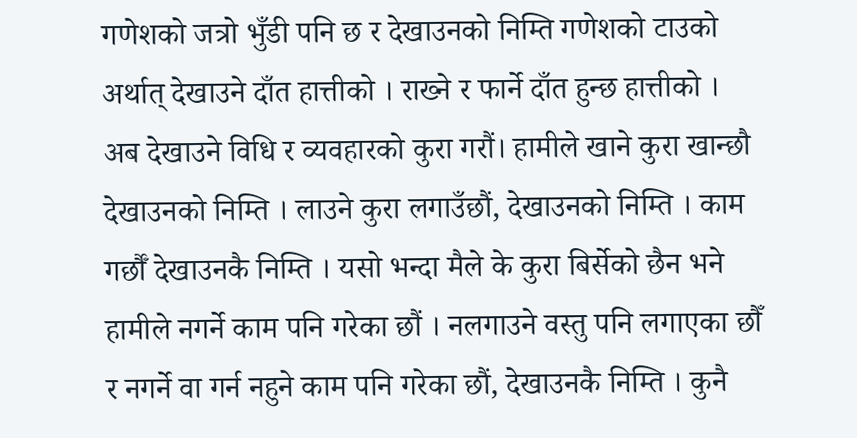गणेशको जत्रो भुँडी पनि छ र देखाउनको निम्ति गणेशको टाउको अर्थात् देखाउने दाँत हात्तीको । राख्ने र फार्ने दाँत हुन्छ हात्तीको ।
अब देखाउने विधि र व्यवहारको कुरा गरौं। हामीले खाने कुरा खान्छौ देखाउनको निम्ति । लाउने कुरा लगाउँछौं, देखाउनको निम्ति । काम गर्छौँ देखाउनकै निम्ति । यसो भन्दा मैले के कुरा बिर्सेको छैन भने हामीले नगर्ने काम पनि गरेका छौं । नलगाउने वस्तु पनि लगाएका छौँ र नगर्ने वा गर्न नहुने काम पनि गरेका छौं, देखाउनकै निम्ति । कुनै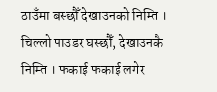ठाउँमा बस्छौँ देखाउनको निम्ति । चिल्लो पाउडर घस्छौँ, देखाउनकै निम्ति । फकाई फकाई लगेर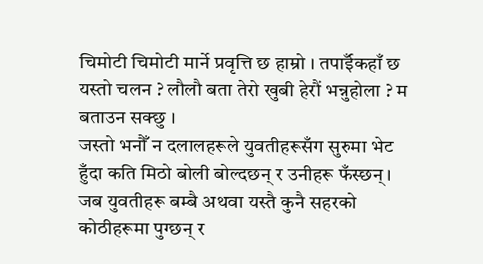चिमोटी चिमोटी मार्ने प्रवृत्ति छ हाम्रो । तपाईँकहाँ छ यस्तो चलन ? लौलौ बता तेरो खुबी हेरौं भन्नुहोला ? म बताउन सक्छु ।
जस्तो भनौँ न दलालहरूले युवतीहरूसँग सुरुमा भेट हुँदा कति मिठो बोली बोल्दछन् र उनीहरू फँस्छन् । जब युवतीहरू बम्बै अथवा यस्तै कुनै सहरको कोठीहरूमा पुग्छन् र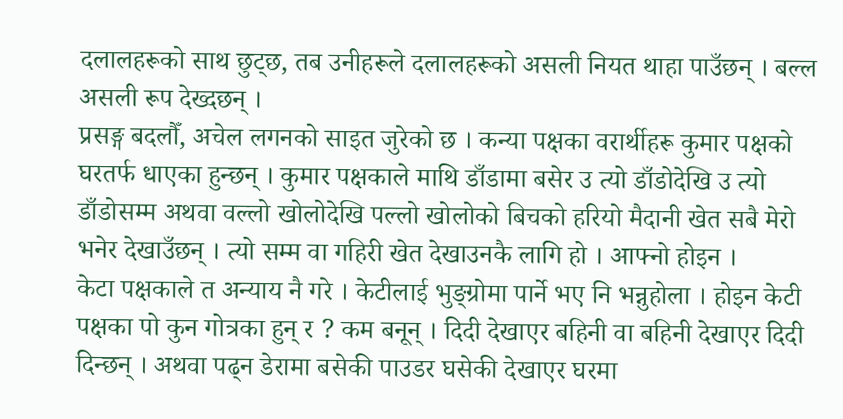दलालहरूको साथ छुट्छ, तब उनीहरूले दलालहरूको असली नियत थाहा पाउँछन् । बल्ल असली रूप देख्दछन् ।
प्रसङ्ग बदलौँ, अचेल लगनको साइत जुरेको छ । कन्या पक्षका वरार्थीहरू कुमार पक्षको घरतर्फ धाएका हुन्छन् । कुमार पक्षकाले माथि डाँडामा बसेर उ त्यो डाँडोदेखि उ त्यो डाँडोसम्म अथवा वल्लो खोलोदेखि पल्लो खोलोको बिचको हरियो मैदानी खेत सबै मेरो भनेर देखाउँछन् । त्यो सम्म वा गहिरी खेत देखाउनकै लागि हो । आफ्नो होइन ।
केटा पक्षकाले त अन्याय नै गरे । केटीलाई भुङ्ग्रोमा पार्ने भए नि भन्नुहोला । होइन केटी पक्षका पो कुन गोत्रका हुन् र ? कम बनून् । दिदी देखाएर बहिनी वा बहिनी देखाएर दिदी दिन्छन् । अथवा पढ्न डेरामा बसेकी पाउडर घसेकी देखाएर घरमा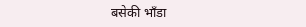बसेकी भाँडा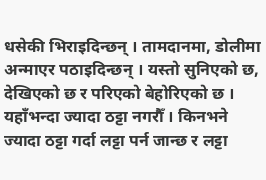धसेकी भिराइदिन्छन् । तामदानमा, डोलीमा अन्माएर पठाइदिन्छन् । यस्तो सुनिएको छ, देखिएको छ र परिएको बेहोरिएको छ । यहाँभन्दा ज्यादा ठट्टा नगरौँ । किनभने ज्यादा ठट्टा गर्दा लट्टा पर्न जान्छ र लट्टा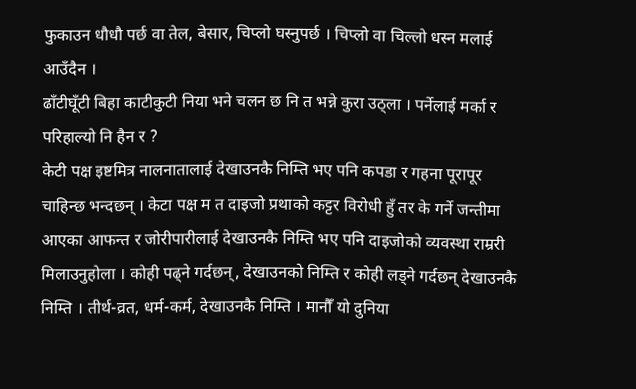फुकाउन धौधौ पर्छ वा तेल, बेसार, चिप्लो घस्नुपर्छ । चिप्लो वा चिल्लो धस्न मलाई आउँदैन ।
ढाँटीघूँटी बिहा काटीकुटी निया भने चलन छ नि त भन्ने कुरा उठ्ला । पर्नेलाई मर्का र परिहाल्यो नि हैन र ?
केटी पक्ष इष्टमित्र नालनातालाई देखाउनकै निम्ति भए पनि कपडा र गहना पूरापूर चाहिन्छ भन्दछन् । केटा पक्ष म त दाइजो प्रथाको कट्टर विरोधी हुँ तर के गर्ने जन्तीमा आएका आफन्त र जोरीपारीलाई देखाउनकै निम्ति भए पनि दाइजोको व्यवस्था राम्ररी मिलाउनुहोला । कोही पढ्ने गर्दछन्, देखाउनको निम्ति र कोही लड्ने गर्दछन् देखाउनकै निम्ति । तीर्थ-व्रत, धर्म-कर्म, देखाउनकै निम्ति । मानौँ यो दुनिया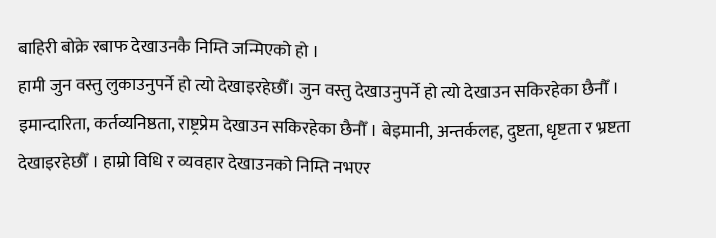बाहिरी बोक्रे रबाफ देखाउनकै निम्ति जन्मिएको हो ।
हामी जुन वस्तु लुकाउनुपर्ने हो त्यो देखाइरहेछौँ। जुन वस्तु देखाउनुपर्ने हो त्यो देखाउन सकिरहेका छैनौँ । इमान्दारिता, कर्तव्यनिष्ठता, राष्ट्रप्रेम देखाउन सकिरहेका छैनौँ । बेइमानी, अन्तर्कलह, दुष्टता, धृष्टता र भ्रष्टता देखाइरहेछौँ । हाम्रो विधि र व्यवहार देखाउनको निम्ति नभएर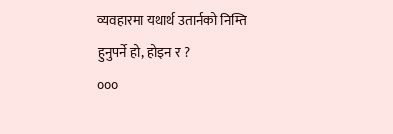व्यवहारमा यथार्थ उतार्नको निम्ति हुनुपर्ने हो, होइन र ?
०००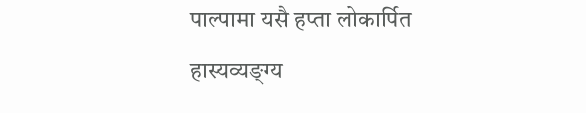पाल्पामा यसै हप्ता लोकार्पित हास्यव्यङ्ग्य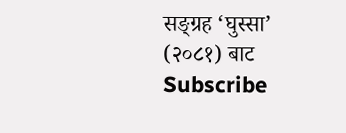सङ्ग्रह ‘घुस्सा’ (२०८१) बाट
Subscribe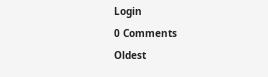Login
0 Comments
Oldest